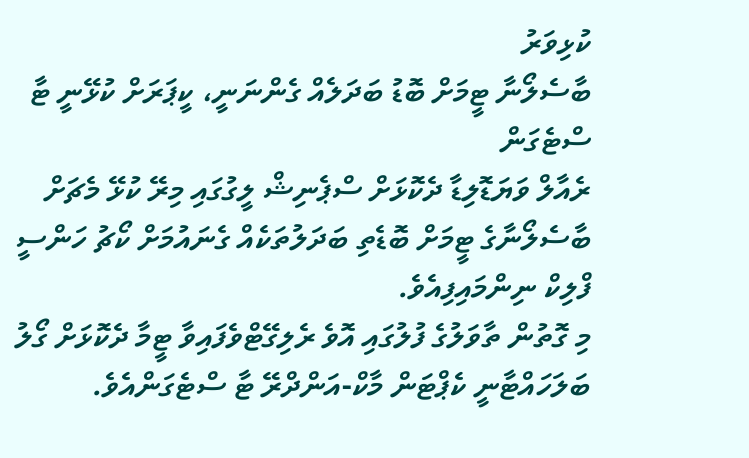ކުޅިވަރު
ބާސެލޯނާ ޓީމަށް ބޮޑު ބަދަލެއް ގެންނަނީ، ކީޕަރަށް ކުޅޭނީ ޓާ ސްޓެގަން
ރެއާލް ވަޔަޑޮލިޑާ ދެކޮޅަށް ސްޕެނިޝް ލީގުގައި މިރޭ ކުޅޭ މެޗަށް ބާސެލޯނާގެ ޓީމަށް ބޮޑެތި ބަދަލުތަކެއް ގެނައުމަށް ކޯޗު ހަންސީ ފްލިކް ނިންމައިފިއެވެ.
މި ގޮތުން ތާވަލުގެ ފުލުގައި އޮވެ ރެލިގޭޓްވެފައިވާ ޓީމާ ދެކޮޅަށް ގޯލު ބަލަހައްޓާނީ ކެޕްޓަން މާކް-އަންދްރޭ ޓާ ސްޓެގަންއެވެ.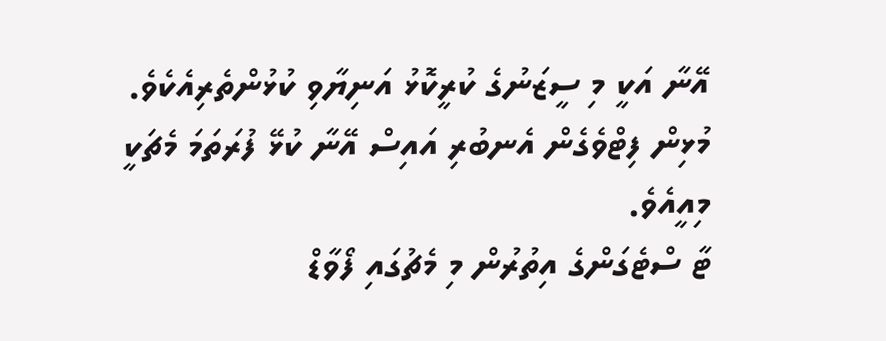އޭނާ އަކީ މި ސީޒަނުގެ ކުރީކޮޅު އަނިޔާވި ކުޅުންތެރިއެކެވެ. މުޅިން ފިޓްވެގެން އެނބުރި އައިސް އޭނާ ކުޅޭ ފުރަތަމަ މެޗަކީ މިއީއެވެ.
ޓާ ސްޓެގަންގެ އިތުރުން މި މެޗުގައި ފޯވާޑް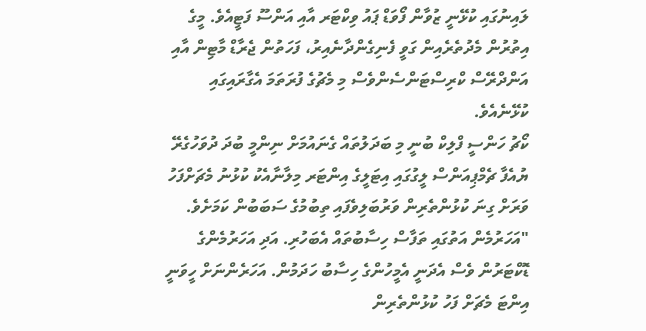ލައިނުގައި ކުޅޭނީ ޒުވާން ފޯވަޑް ޕައު ވިކްޓަރ އާއި އަންސޫ ފަޓީއެވެ. މީގެ އިތުރުން މެދުތެރެއިން ގަވީ ފެނިގެންދާނެއިރު، ފަހަތުން ޖެރާޑް މާޓިން އާއި އަންދްރޭސް ކްރިސްޓަންސެންވެސް މި މެޗުގެ ފުރަތަމަ އެގާރައިގައި ކުޅޭނެއެވެ.
ކޯޗު ހަންސީ ފްލިކް ބުނީ މި ބަދަލުތައް ގެނައުމަށް ނިންމީ ބުދަ ދުވަހުގެރޭ ޔުއެފާ ޗެމްޕިއަންސް ލީގުގައި އިޓަލީގެ އިންޓަރ މިލާނާއެކު ކުޅުނު މެޗަށްފަހު ވަރަށް ގިނަ ކުޅުންތެރިން ވަރުބަލިވެފައި ތިބުމުގެ ސަބަބުން ކަމަށެވެ.
"އަހަރުމެން އަތުގައި ތަފާސް ހިސާބުތައް އެބަހުރި. އަދި އަހަރުމެންގެ ޑޮކްޓަރުން ވެސް އެދަނީ އެމީހުންގެ ހިސާބު ހަދަމުން. އަހަރެންނަށް ހީވަނީ އިންޓަ މެޗަށް ފަހު ކުޅުންތެރިން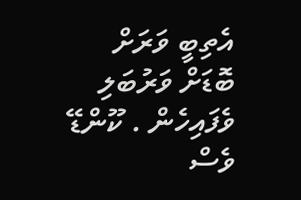އެތިބީ ވަރަށް ބޮޑަށް ވަރުބަލި ވެފައިހެން . ކޫންޑޭ ވެސް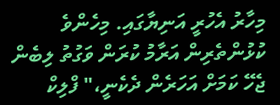މިހާރު އެހުރީ އަނިޔާގައި. މިހެންވެ ކުޅުންތެރިން އަރާމު ކުރަން ވަގުތު ލިބެން ޖެހޭ ކަމަށް އަހަރެން ދެކެނީ،" ފްލިކް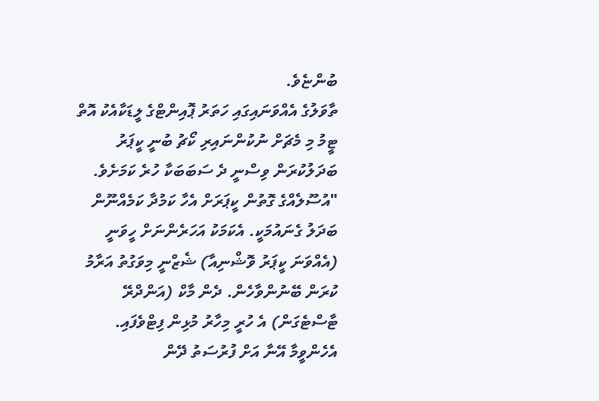ބުންޏެވެ.
ތާވަލުގެ އެއްވަނައިގައި ހަތަރު ޕޮއިންޓްގެ ލީޑަކާއެކު އޮތް ޓީމު މި މެޗަށް ނުކުންނައިރި ކޯޗު ބުނީ ކީޕަރު ބަދަލުކުރަން ވިސްނީ ދެ ސަބަބަކާ ހުރެ ކަމަށެވެ.
"އުސޫލެއްގެ ގޮތުން ކީޕަރަށް އެހާ ކަމުދާ ކަމެއްނޫން ބަދަލު ގެނައުމަކީ. އެކަމަކު އަހަރެންނަށް ހީވަނީ (އެއްވަނަ ކީޕަރު ވޮޝްނިއާ) ޝެޒްނީ މިވަގުތު އަރާމު ކުރަން ބޭނުންވާހެން. ދެން މާކް (އަންދްރޭ ޓާސްޓެގަން) އެ ހުރީ މިހާރު މުޅިން ފިޓްވެފައި. އެހެންވީމާ އޭނާ އަށް ފުރުސަތު ދޭން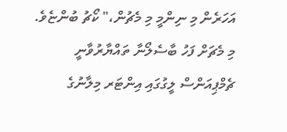އަހަރެން މި ނިންމީ މި މެޗުން،" ކޯޗު ބުންޏެވެ.
މި މެޗަށް ފަހު ބާސެލޯނާ ތައްޔާރުވާނީ ޗެމްޕިއަންސް ލީގުގައި އިންޓަރ މިލާނުގެ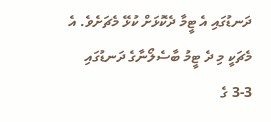ދަނޑުގައި އެ ޓީމާ ދެކޮޅަށް ކުޅޭ މެޗަށެވެ. އެ މެޗަކީ މި ދެ ޓީމު ބާސެލޯނާގެ ދަނޑުގައި 3-3 ގެ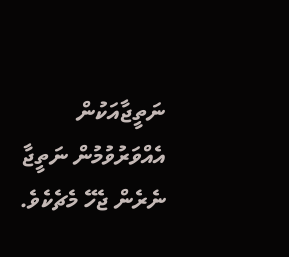ނަތީޖާއަކުން އެއްވަރުވުމުން ނަތީޖާ ނެރެން ޖެހޭ މެޗެކެވެ.